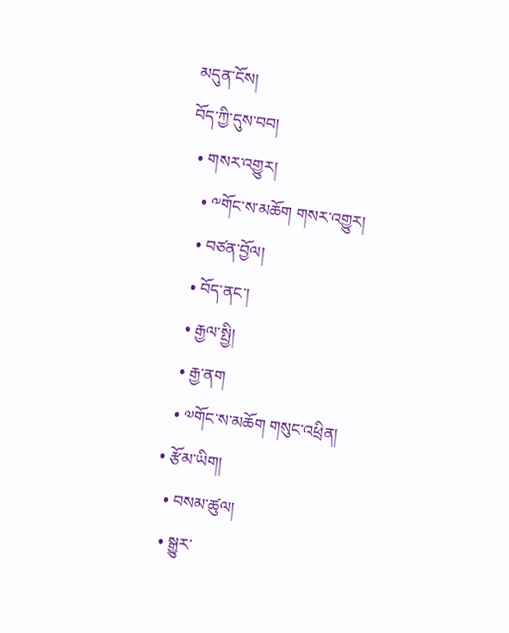མདུན་ངོས།
བོད་ཀྱི་དུས་བབ།
  • གསར་འགྱུར།
    • ༸གོང་ས་མཆོག གསར་འགྱུར།
    • བཙན་བྱོལ།
    • བོད་ནང་།
    • རྒྱལ་སྤྱི།
    • རྒྱ་ནག
    • ༧གོང་ས་མཆོག གསུང་འཕྲིན།
  • རྩོམ་ཡིག།
    • བསམ་ཚུལ།
    • སྒྱུར་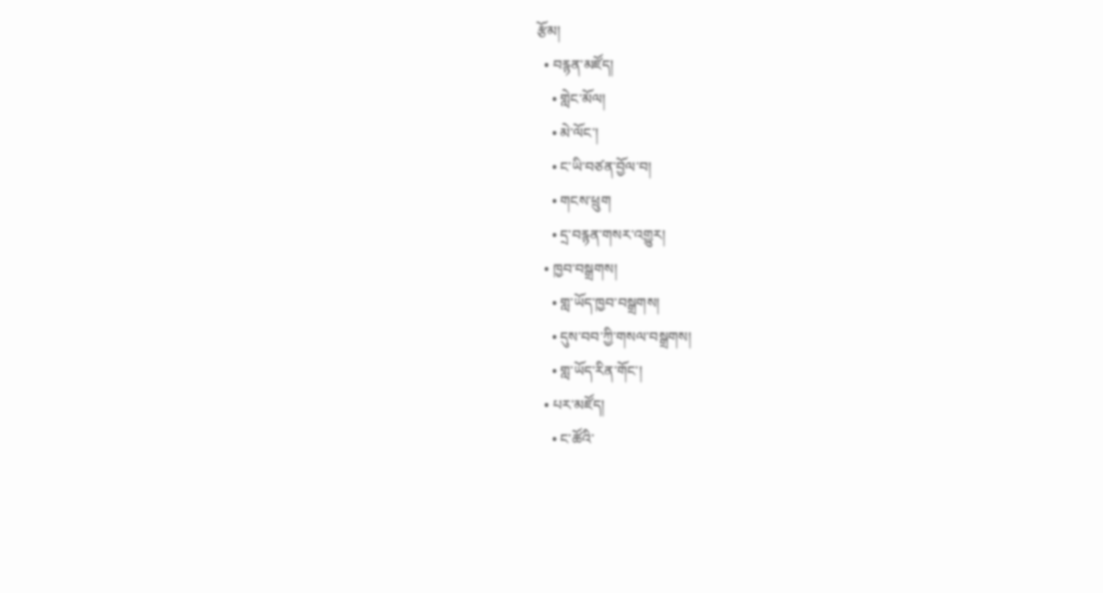རྩོམ།
  • བརྙན་མཛོད།
    • གླེང་མོལ།
    • མེ་ལོང་།
    • ང་ཡི་བཙན་བྱོལ་བ།
    • གངས་ཕྲུག
    • དྲ་བརྙན་གསར་འགྱུར།
  • ཁྱབ་བསྒྲགས།
    • གླ་ཡོད་ཁྱབ་བསྒྲགས།
    • དུས་བབ་ཀྱི་གསལ་བསྒྲགས།
    • གླ་ཡོད་རིན་གོང་།
  • པར་མཛོད།
    • ང་ཚོའི་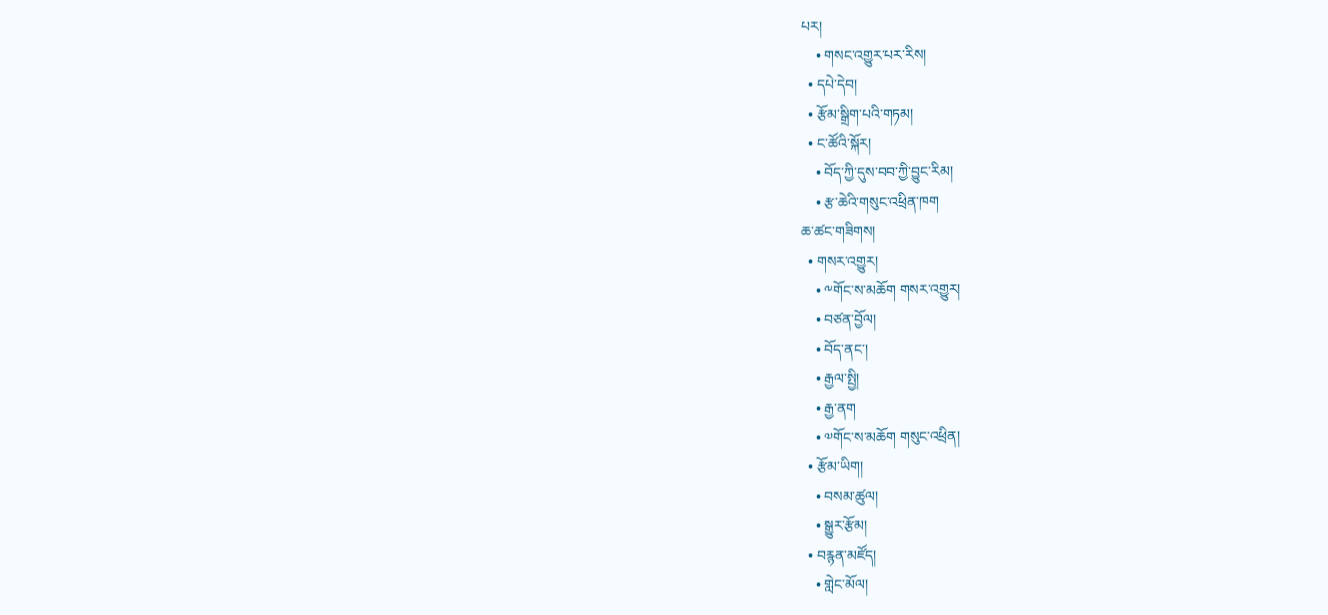པར།
    • གསང་འགྱུར་པར་རིས།
  • དཔེ་དེབ།
  • རྩོམ་སྒྲིག་པའི་གཏམ།
  • ང་ཚོའི་སྐོར།
    • བོད་ཀྱི་དུས་བབ་ཀྱི་བྱུང་རིམ།
    • རྩ་ཆེའི་གསུང་འཕྲིན་ཁག
ཆ་ཚང་གཟིགས།
  • གསར་འགྱུར།
    • ༸གོང་ས་མཆོག གསར་འགྱུར།
    • བཙན་བྱོལ།
    • བོད་ནང་།
    • རྒྱལ་སྤྱི།
    • རྒྱ་ནག
    • ༧གོང་ས་མཆོག གསུང་འཕྲིན།
  • རྩོམ་ཡིག།
    • བསམ་ཚུལ།
    • སྒྱུར་རྩོམ།
  • བརྙན་མཛོད།
    • གླེང་མོལ།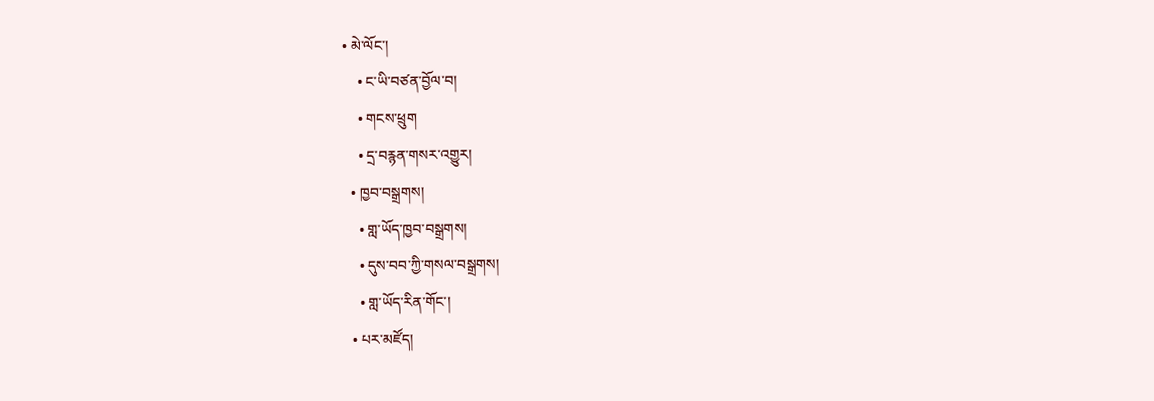• མེ་ལོང་།
    • ང་ཡི་བཙན་བྱོལ་བ།
    • གངས་ཕྲུག
    • དྲ་བརྙན་གསར་འགྱུར།
  • ཁྱབ་བསྒྲགས།
    • གླ་ཡོད་ཁྱབ་བསྒྲགས།
    • དུས་བབ་ཀྱི་གསལ་བསྒྲགས།
    • གླ་ཡོད་རིན་གོང་།
  • པར་མཛོད།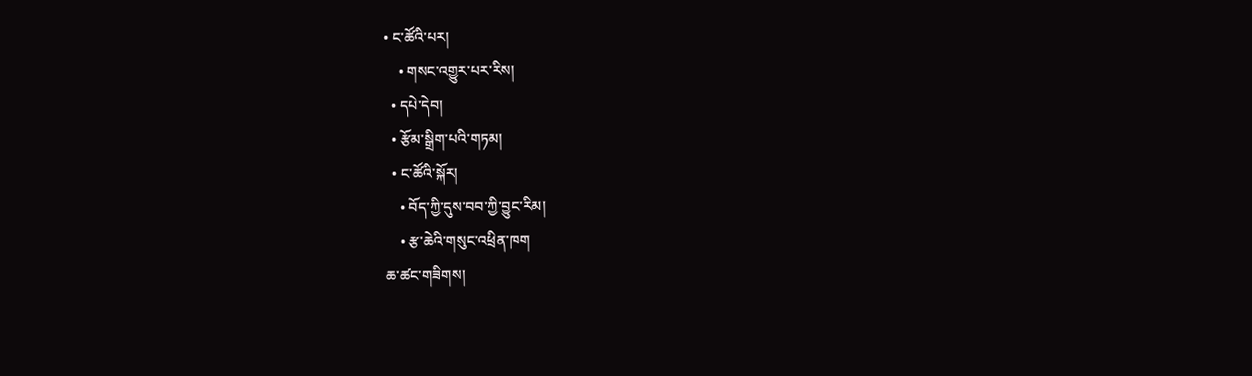• ང་ཚོའི་པར།
    • གསང་འགྱུར་པར་རིས།
  • དཔེ་དེབ།
  • རྩོམ་སྒྲིག་པའི་གཏམ།
  • ང་ཚོའི་སྐོར།
    • བོད་ཀྱི་དུས་བབ་ཀྱི་བྱུང་རིམ།
    • རྩ་ཆེའི་གསུང་འཕྲིན་ཁག
ཆ་ཚང་གཟིགས།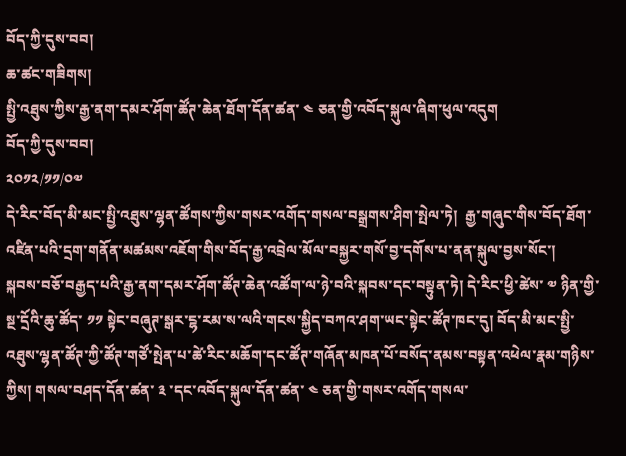བོད་ཀྱི་དུས་བབ།
ཆ་ཚང་གཟིགས།
སྤྱི་འཐུས་ཀྱིས་རྒྱ་ནག་དམར་ཤོག་ཚོཊ་ཆེན་ཐོག་དོན་ཚན་ ༤ ཅན་གྱི་འབོད་སྐུལ་ཞིག་ཕུལ་འདུག
བོད་ཀྱི་དུས་བབ།
༢༠༡༢/༡༡/༠༧
དེ་རིང་བོད་མི་མང་སྤྱི་འཐུས་ལྷན་ཚོགས་ཀྱིས་གསར་འགོད་གསལ་བསྒྲགས་ཤིག་སྤེལ་ཏེ།  རྒྱ་གཞུང་གིས་བོད་ཐོག་འཛིན་པའི་དྲག་གནོན་མཚམས་འཇོག་གིས་བོད་རྒྱ་འབྲེལ་མོལ་བསྐྱར་གསོ་བྱ་དགོས་པ་ནན་སྐུལ་བྱས་སོང་།
སྐབས་བཅོ་བརྒྱད་པའི་རྒྱ་ནག་དམར་ཤོག་ཚོཊ་ཆེན་འཚོག་ལ་ཉེ་བའི་སྐབས་དང་བསྟུན་ཏེ། དེ་རིང་ཕྱི་ཚེས་ ༧ ཉིན་གྱི་སྔ་དྲོའི་ཆུ་ཚོད་ ༡༡ སྟེང་བཞུཊ་སྒར་ངྷ་རམ་ས་ལའི་གངས་སྐྱིད་བཀའ་ཤག་ཡང་སྟེང་ཚོཊ་ཁང་དུ། བོད་མི་མང་སྤྱི་འཐུས་ལྷན་ཚོཊ་ཀྱི་ཚོཊ་གཙོ་སྤེན་པ་ཚེ་རིང་མཆོག་དང་ཚོཊ་གཞོན་མཁན་པོ་བསོད་ནམས་བསྟན་འཕེལ་རྣམ་གཉིས་ཀྱིས། གསལ་བཤད་དོན་ཚན་ ༣ ་དང་འབོད་སྐུལ་དོན་ཚན་ ༤ ཅན་གྱི་གསར་འགོད་གསལ་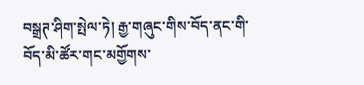བསྒྲཊ་ཤིག་སྤེལ་ཏེ། རྒྱ་གཞུང་གིས་བོད་ནང་གི་བོད་མི་ཚོར་གང་མགྱོགས་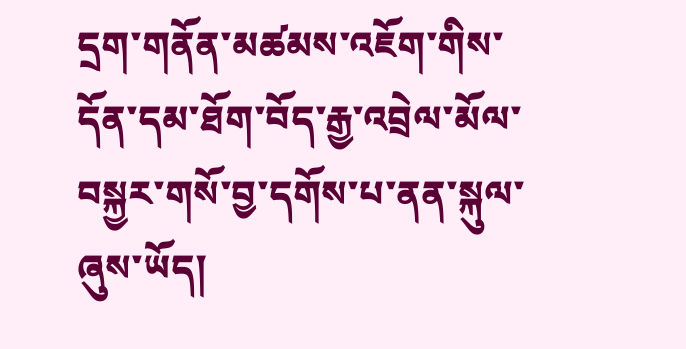དྲག་གནོན་མཚམས་འཇོག་གིས་དོན་དམ་ཐོག་བོད་རྒྱ་འབྲེལ་མོལ་བསྐྱར་གསོ་བྱ་དགོས་པ་ནན་སྐུལ་ཞུས་ཡོད།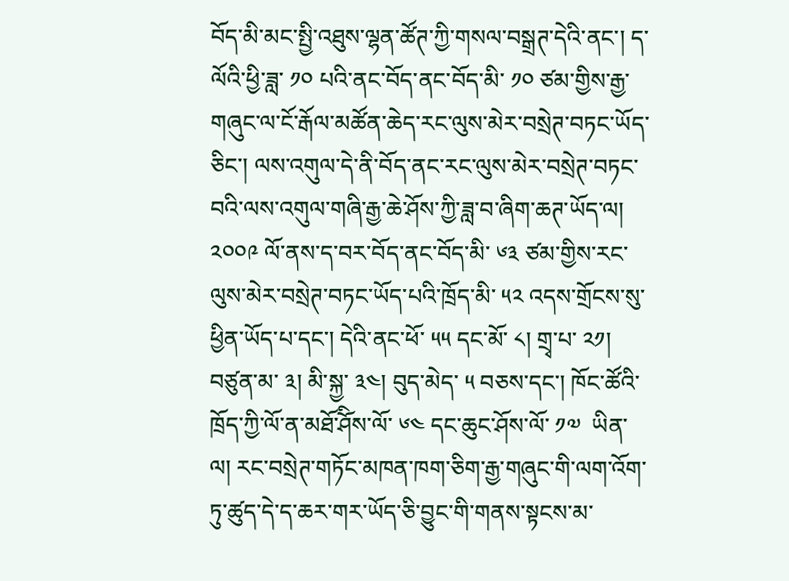བོད་མི་མང་སྤྱི་འཐུས་ལྷན་ཚོཊ་ཀྱི་གསལ་བསྒྲཊ་དེའི་ནང་། ད་ལོའི་ཕྱི་ཟླ་ ༡༠ པའི་ནང་བོད་ནང་བོད་མི་ ༡༠ ཙམ་གྱིས་རྒྱ་གཞུང་ལ་ངོ་རྒོལ་མཚོན་ཆེད་རང་ལུས་མེར་བསྲེཊ་བཏང་ཡོད་ཅིང་། ལས་འགུལ་དེ་ནི་བོད་ནང་རང་ལུས་མེར་བསྲེཊ་བཏང་བའི་ལས་འགུལ་གཞི་རྒྱ་ཆེ་ཤོས་ཀྱི་ཟླ་བ་ཞིག་ཆཊ་ཡོད་ལ། ༢༠༠༩ ལོ་ནས་ད་བར་བོད་ནང་བོད་མི་ ༦༣ ཙམ་གྱིས་རང་ལུས་མེར་བསྲེཊ་བཏང་ཡོད་པའི་ཁྲོད་མི་ ༥༢ འདས་གྲོངས་སུ་ཕྱིན་ཡོད་པ་དང་། དེའི་ནང་ཕོ་ ༥༥ དང་མོ་ ༨། གྲྭ་པ་ ༢༡། བཙུན་མ་ ༣། མི་སྐྱ་ ༣༤། བུད་མེད་ ༥ བཅས་དང་། ཁོང་ཚོའི་ཁྲོད་ཀྱི་ལོ་ན་མཐོ་ཤོིས་ལོ་ ༦༤ དང་ཆུང་ཤོས་ལོ་ ༡༧  ཡིན་ལ། རང་བསྲེཊ་གཏོང་མཁན་ཁག་ཅིག་རྒྱ་གཞུང་གི་ལག་འོག་ཏུ་ཚུད་དེ་ད་ཆར་གར་ཡོད་ཅི་བྱུང་གི་གནས་སྟངས་མ་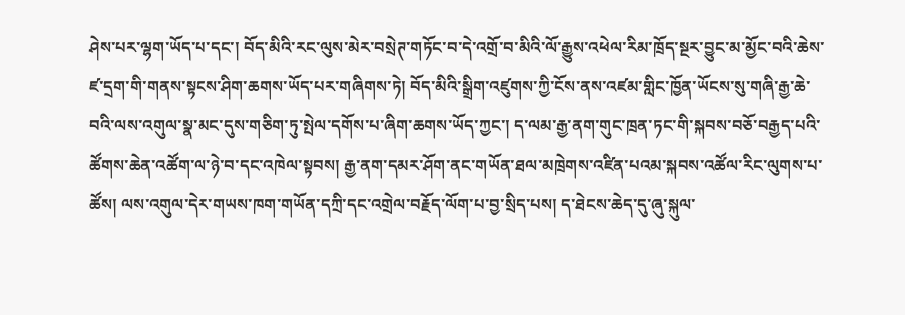ཤེས་པར་ལྷག་ཡོད་པ་དང་། བོད་མིའི་རང་ལུས་མེར་བསྲེཊ་གཏོང་བ་དེ་འགྲོ་བ་མིའི་ལོ་རྒྱུས་འཕེལ་རིམ་ཁྲོད་སྔར་བྱུང་མ་མྱོང་བའི་ཆེས་ཛ་དྲག་གི་གནས་སྟངས་ཤིག་ཆགས་ཡོད་པར་གཞིགས་ཏེ། བོད་མིའི་སྒྲིག་འཛུགས་ཀྱི་ངོས་ནས་འཛམ་གླིང་ཁྱོན་ཡོངས་སུ་གཞི་རྒྱ་ཆེ་བའི་ལས་འགུལ་སྣ་མང་དུས་གཅིག་ཏུ་སྤེལ་དགོས་པ་ཞིག་ཆགས་ཡོད་ཀྱང་། ད་ལམ་རྒྱ་ནག་གུང་ཁྲན་ཏང་གི་སྐབས་བཅོ་བརྒྱད་པའི་ཚོགས་ཆེན་འཚོག་ལ་ཉེ་བ་དང་འཁེལ་སྟབས། རྒྱ་ནག་དམར་ཤོག་ནང་གཡོན་ཐལ་མཁྲེགས་འཛིན་པའམ་སྐབས་འཚོལ་རིང་ལུགས་པ་ཚོས། ལས་འགུལ་དེར་གཡས་ཁག་གཡོན་དཀྲི་དང་འགྲེལ་བརྗོད་ལོག་པ་བྱ་སྲིད་པས། ད་ཐེངས་ཆེད་དུ་ཞུ་སྐུལ་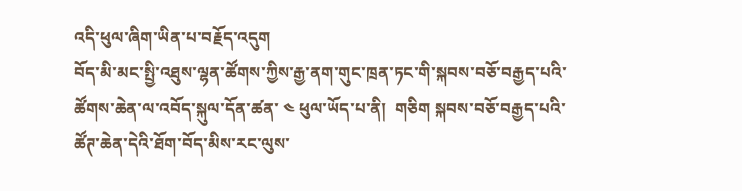འདི་ཕུལ་ཞིག་ཡིན་པ་བརྗོད་འདུག
བོད་མི་མང་སྤྱི་འཐུས་ལྷན་ཚོགས་ཀྱིས་རྒྱ་ནག་གུང་ཁྲན་ཏང་གི་སྐབས་བཅོ་བརྒྱད་པའི་ཚོགས་ཆེན་ལ་འབོད་སྐུལ་དོན་ཚན་ ༤ ཕུལ་ཡོད་པ་ནི།  གཅིག སྐབས་བཅོ་བརྒྱད་པའི་ཚོཊ་ཆེན་དེའི་ཐོག་བོད་མིས་རང་ལུས་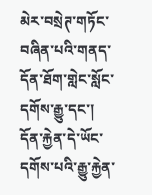མེར་བསྲེཊ་གཏོང་བཞིན་པའི་གནད་དོན་ཐོག་གླེང་སློང་དགོས་རྒྱུ་དང་། དོན་རྐྱེན་དེ་ཡོང་དགོས་པའི་རྒྱུ་རྐྱེན་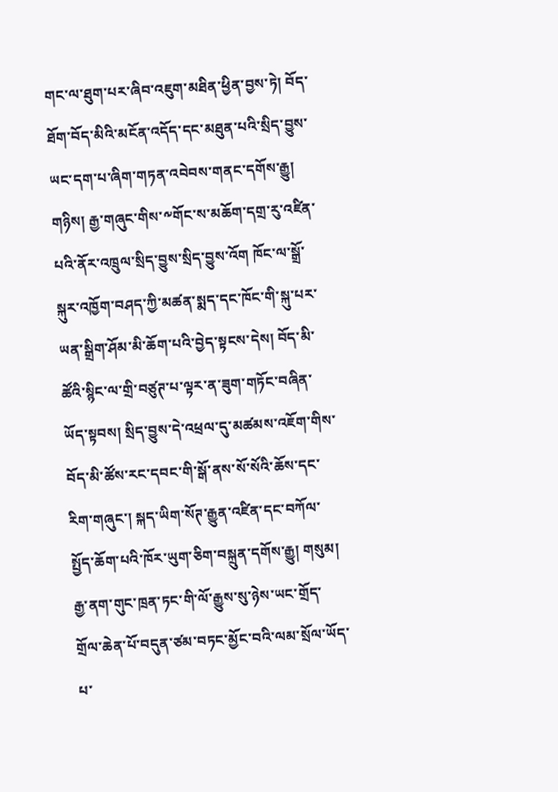གང་ལ་ཐུག་པར་ཞིབ་འཇུག་མཐིན་ཕྱིན་བྱས་ཏེ། བོད་ཐོག་བོད་མིའི་མངོན་འདོད་དང་མཐུན་པའི་སྲིད་བྱུས་ཡང་དག་པ་ཞིག་གཏན་འབེབས་གནང་དགོས་རྒྱུ། གཉིས། རྒྱ་གཞུང་གིས་༸གོང་ས་མཆོག་དགྲ་རུ་འཛིན་པའི་ནོར་འཁྲུལ་སྲིད་བྱུས་སྲིད་བྱུས་འོག ཁོང་ལ་སྒྲོ་སྐུར་འཁྱོག་བཤད་ཀྱི་མཚན་སྨད་དང་ཁོང་གི་སྐུ་པར་ཡན་སྒྲིག་ཤོམ་མི་ཆོག་པའི་བྱེད་སྟངས་དེས། བོད་མི་ཚོའི་སྙིང་ལ་གྲི་བཙུཊ་པ་ལྟར་ན་ཟུག་གཏོང་བཞིན་ཡོད་སྟབས། སྲིད་བྱུས་དེ་འཕྲལ་དུ་མཚམས་འཇོག་གིས་བོད་མི་ཚོས་རང་དབང་གི་སྒོ་ནས་སོ་སོའི་ཆོས་དང་རིག་གཞུང་། སྐད་ཡིག་སོཊ་རྒྱུན་འཛིན་དང་བཀོལ་སྤྱོད་ཆོག་པའི་ཁོར་ཡུག་ཅིག་བསྐྲུན་དགོས་རྒྱུ། གསུམ། རྒྱ་ནག་གུང་ཁྲན་ཏང་གི་ལོ་རྒྱུས་སུ་ཉེས་ཡང་གྲོད་གྲོལ་ཆེན་པོ་བདུན་ཙམ་བཏང་མྱོང་བའི་ལམ་སྲོལ་ཡོད་པ་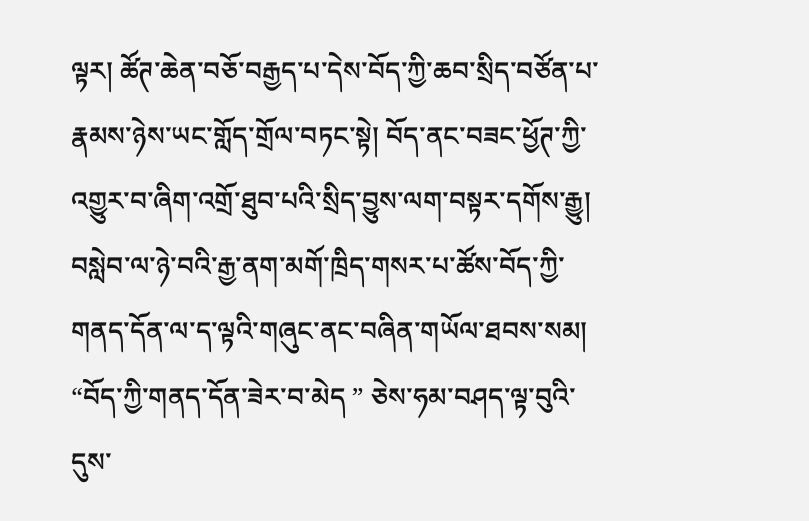ལྟར། ཚོཊ་ཆེན་བཅོ་བརྒྱད་པ་དེས་བོད་ཀྱི་ཆབ་སྲིད་བཙོན་པ་རྣམས་ཉེས་ཡང་གློད་གྲོལ་བཏང་སྟེ། བོད་ནང་བཟང་ཕྱོཊ་ཀྱི་འགྱུར་བ་ཞིག་འགྲོ་ཐུབ་པའི་སྲིད་བྱུས་ལག་བསྟར་དགོས་རྒྱུ། བསླེབ་ལ་ཉེ་བའི་རྒྱ་ནག་མགོ་ཁྲིད་གསར་པ་ཚོས་བོད་ཀྱི་གནད་དོན་ལ་ད་ལྟའི་གཞུང་ནང་བཞིན་གཡོལ་ཐབས་སམ། “བོད་ཀྱི་གནད་དོན་ཟེར་བ་མེད ” ཅེས་ཧམ་བཤད་ལྟ་བུའི་དུས་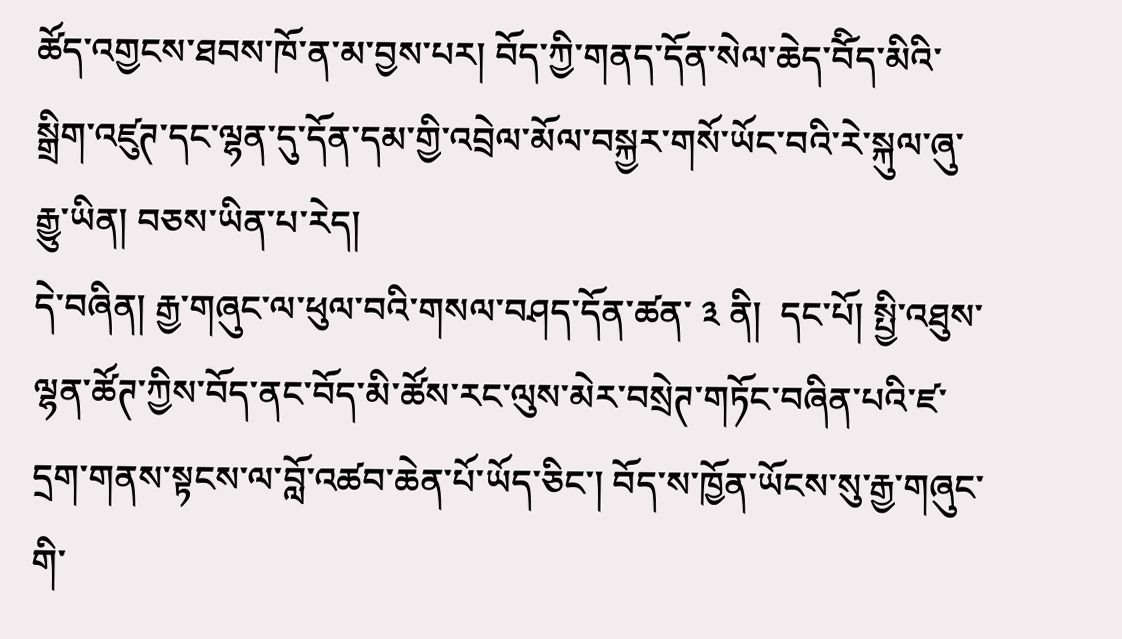ཚོད་འགྱངས་ཐབས་ཁོ་ན་མ་བྱས་པར། བོད་ཀྱི་གནད་དོན་སེལ་ཆེད་བོིད་མིའི་སྒྲིག་འཛུཊ་དང་ལྷན་དུ་དོན་དམ་གྱི་འབྲེལ་མོལ་བསྐྱར་གསོ་ཡོང་བའི་རེ་སྐུལ་ཞུ་རྒྱུ་ཡིན། བཅས་ཡིན་པ་རེད།
དེ་བཞིན། རྒྱ་གཞུང་ལ་ཕུལ་བའི་གསལ་བཤད་དོན་ཚན་ ༣ ནི།  དང་པོ། སྤྱི་འཐུས་ལྷན་ཚོཊ་ཀྱིས་བོད་ནང་བོད་མི་ཚོས་རང་ལུས་མེར་བསྲེཊ་གཏོང་བཞིན་པའི་ཛ་དྲག་གནས་སྟངས་ལ་བློ་འཚབ་ཆེན་པོ་ཡོད་ཅིང་། བོད་ས་ཁྱོན་ཡོངས་སུ་རྒྱ་གཞུང་གི་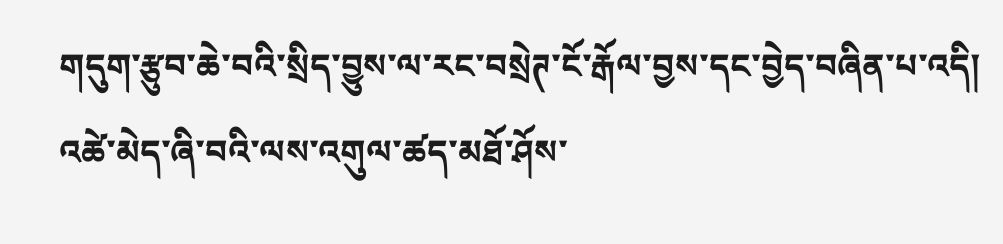གདུག་རྩུབ་ཆེ་བའི་སྲིད་བྱུས་ལ་རང་བསྲེཊ་ངོ་རྒོལ་བྱས་དང་བྱེད་བཞིན་པ་འདི། འཚེ་མེད་ཞི་བའི་ལས་འགུལ་ཚད་མཐོ་ཤོས་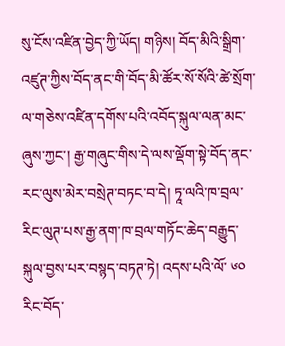སུ་ངོས་འཛིན་བྱེད་ཀྱི་ཡོད། གཉིས། བོད་མིའི་སྒྲིག་འཛུཊ་ཀྱིས་བོད་ནང་གི་བོད་མི་ཚོར་སོ་སོའི་ཚེ་སྲོག་ལ་གཅེས་འཛིན་དགོས་པའི་འབོད་སྐུལ་ལན་མང་ཞུས་ཀྱང་། རྒྱ་གཞུང་གིས་དེ་ལས་ལྡོག་སྟེ་བོད་ནང་རང་ལུས་མེར་བསྲེཊ་བཏང་བ་དེ། ཏཱ་ལའི་ཁ་བྲལ་རིང་ལུཊ་པས་རྒྱ་ནག་ཁ་བྲལ་གཏོང་ཆེད་བརྒྱུད་སྐུལ་བྱས་པར་བསྙད་བཏཊ་ཏེ། འདས་པའི་ལོ་ ༦༠ རིང་བོད་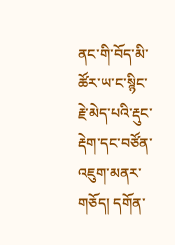ནང་གི་བོད་མི་ཚོར་ཡ་ང་སྙིང་རྗེ་མེད་པའི་རྡུང་རྡེག་དང་བཙོན་འཇུག་མནར་གཅོད། དགོན་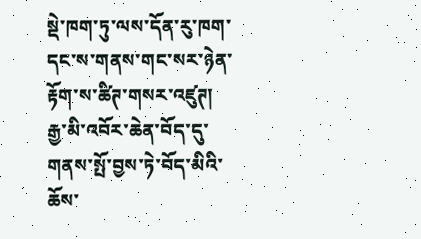སྡེ་ཁག་ཏུ་ལས་དོན་རུ་ཁག་དང་ས་གནས་གང་སར་ཉེན་རྟོག་ས་ཚིཊ་གསར་འཛུཊ། རྒྱ་མི་འབོར་ཆེན་བོད་དུ་གནས་སྤོ་བྱས་ཏེ་བོད་མིའི་ཆོས་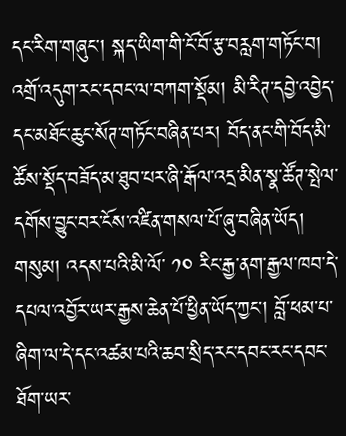དང་རིག་གཞུང་། སྐད་ཡིག་གི་ངོ་བོ་རྩ་བརླག་གཏོང་བ། འགྲོ་འདུག་རང་དབང་ལ་བཀག་སྡོམ། མི་རིཊ་དབྱེ་འབྱེད་དང་མཐོང་ཆུང་སོཊ་གཏོང་བཞིན་པར། བོད་ནང་གི་བོད་མི་ཚོས་སྡོད་བཟོད་མ་ཐུབ་པར་ཞི་རྒོལ་འདྲ་མིན་སྣ་ཚོཊ་སྤེལ་དགོས་བྱུང་བར་ངོས་འཛིན་གསལ་པོ་ཞུ་བཞིན་ཡོད། གསུམ། འདས་པའི་མི་ལོ་ ༡༠ རིང་རྒྱ་ནག་རྒྱལ་ཁབ་དེ་དཔལ་འབྱོར་ཡར་རྒྱས་ཆེན་པོ་ཕྱིན་ཡོད་ཀྱང་། བློ་ཕམ་པ་ཞིག་ལ་དེ་དང་འཚམ་པའི་ཆབ་སྲིད་རང་དབང་རང་དབང་ཐོག་ཡར་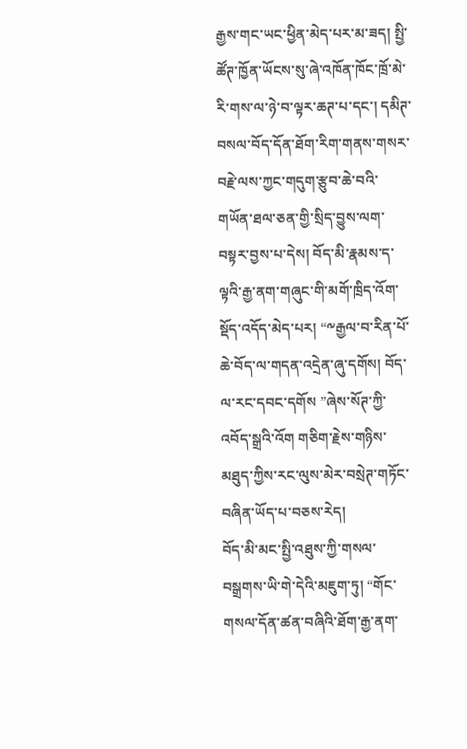རྒྱས་གང་ཡང་ཕྱིན་མེད་པར་མ་ཟད། སྤྱི་ཚོཊ་ཁྱོན་ཡོངས་སུ་ཞེ་འཁོན་ཁོང་ཁྲོ་མེ་རི་གས་ལ་ཉེ་བ་ལྟར་ཆཊ་པ་དང་། དམིཊ་བསལ་བོད་དོན་ཐོག་རིག་གནས་གསར་བརྗེ་ལས་ཀྱང་གདུག་རྩུབ་ཆེ་བའི་གཡོན་ཐལ་ཅན་གྱི་སྲིད་བྱུས་ལག་བསྟར་བྱས་པ་དེས། བོད་མི་རྣམས་ད་ལྟའི་རྒྱ་ནག་གཞུང་གི་མགོ་ཁྲིད་འོག་སྡོད་འདོད་མེད་པར། “༸རྒྱལ་བ་རིན་པོ་ཆེ་བོད་ལ་གདན་འདྲེན་ཞུ་དགོས། བོད་ལ་རང་དབང་དགོས ”ཞེས་སོཊ་ཀྱི་འབོད་སྒྲའི་འོག གཅིག་རྗེས་གཉིས་མཐུད་ཀྱིས་རང་ལུས་མེར་བསྲེཊ་གཏོང་བཞིན་ཡོད་པ་བཅས་རེད།
བོད་མི་མང་སྤྱི་འཐུས་ཀྱི་གསལ་བསྒྲགས་ཡི་གེ་དེའི་མཇུག་ཏུ། “གོང་གསལ་དོན་ཚན་བཞིའི་ཐོག་རྒྱ་ནག་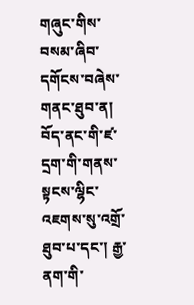གཞུང་གིས་བསམ་ཞིབ་དགོངས་བཞེས་གནང་ཐུབ་ན། བོད་ནང་གི་ཛ་དྲག་གི་གནས་སྟངས་ལྷིང་འཇགས་སུ་འགྲོ་ཐུབ་པ་དང་། རྒྱ་ནག་གི་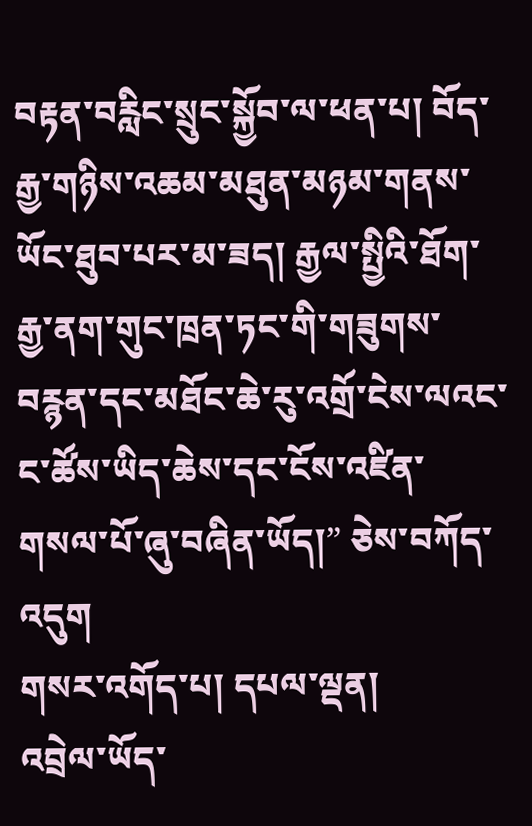བརྟན་བརླིང་སྲུང་སྐྱོབ་ལ་ཕན་པ། བོད་རྒྱ་གཉིས་འཆམ་མཐུན་མཉམ་གནས་ཡོང་ཐུབ་པར་མ་ཟད། རྒྱལ་སྤྱིའི་ཐོག་རྒྱ་ནག་གུང་ཁྲན་ཏང་གི་གཟུགས་བརྙན་དང་མཐོང་ཆེ་རུ་འགྲོ་ངེས་ལའང་ང་ཚོས་ཡིད་ཆེས་དང་ངོས་འཛིན་གསལ་པོ་ཞུ་བཞིན་ཡོད།” ཅེས་བཀོད་འདུག
གསར་འགོད་པ། དཔལ་ལྡན།
འབྲེལ་ཡོད་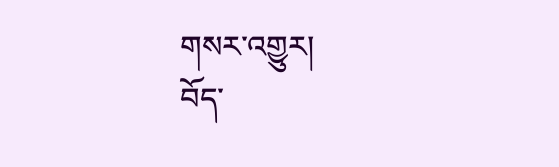གསར་འགྱུར།
བོད་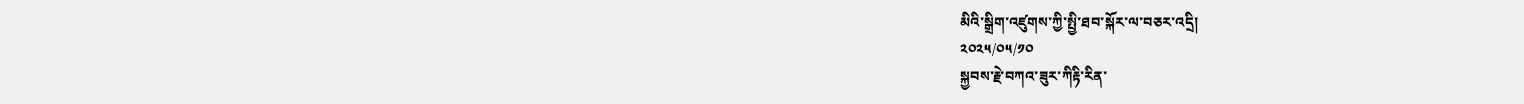མིའི་སྒྲིག་འཛུགས་ཀྱི་སྤྱི་ཐབ་སྐོར་ལ་བཅར་འདྲི།
༢༠༢༥/༠༥/༡༠
སྐྱབས་རྗེ་བཀའ་ཟུར་ཀིརྟི་རིན་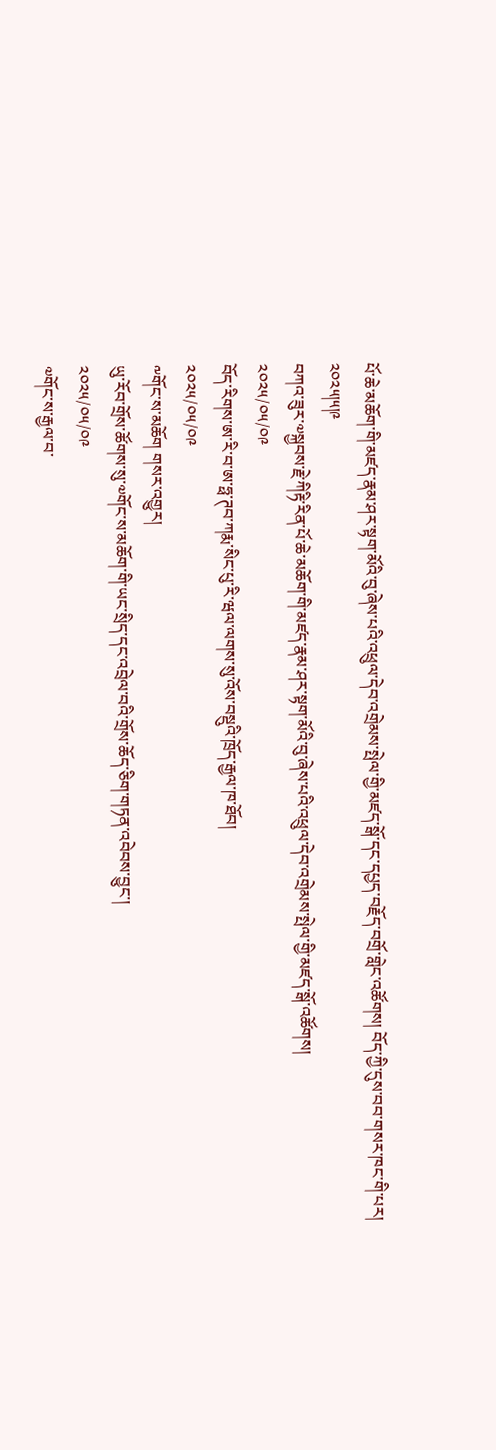པོ་ཆེ་མཆོག་གི་མཛད་རྣམ་ཤར་སྟག་མོའི་བུ་ཞེས་པའི་འཕྲུལ་དེབ་འགྲེམས་སྤེལ་གྱི་མཛད་སྒོ་དང་དཔྱད་བརྗོད་བགྲོ་གླེང་འཚོགས། བོད་ཀྱི་དུས་བབ་གསར་ཁང་གི་པར། ༢༠༢༥།༥།༩
བཀའ་ཟུར་༧སྐྱབས་རྗེ་ཀིརྟི་རིན་པོ་ཆེ་མཆོག་གི་མཛད་རྣམ་ཤར་སྟག་མོའི་བུ་ཞེས་པའི་འཕྲུལ་དེབ་འགྲེམས་སྤེལ་གྱི་མཛད་སྒོ་འཚོགས།
༢༠༢༥/༠༥/༠༩
བོད་རིགས་ཨ་རི་བ་ཨ་ཧྥ་ཊབ་ཀརྨ་སིང་པུ་རི་ཝལ་ལགས་སུ་འོས་བསྡུའི་ཁྲོད་རྒྱལ་ཁ་ཐོབ།
༢༠༢༥/༠༥/༠༩
༸གོང་ས་མཆོག གསར་འགྱུར།
ཡུ་རོབ་གྲོས་ཚོགས་སུ་༧གོང་ས་མཆོག་གི་ཡང་སྲིད་དང་འབྲེལ་བའི་གྲོས་ཆོད་ཅིག་གཏན་འབེབས་བྱུང་།
༢༠༢༥/༠༥/༠༩
༧གོང་ས་རྒྱལ་བ་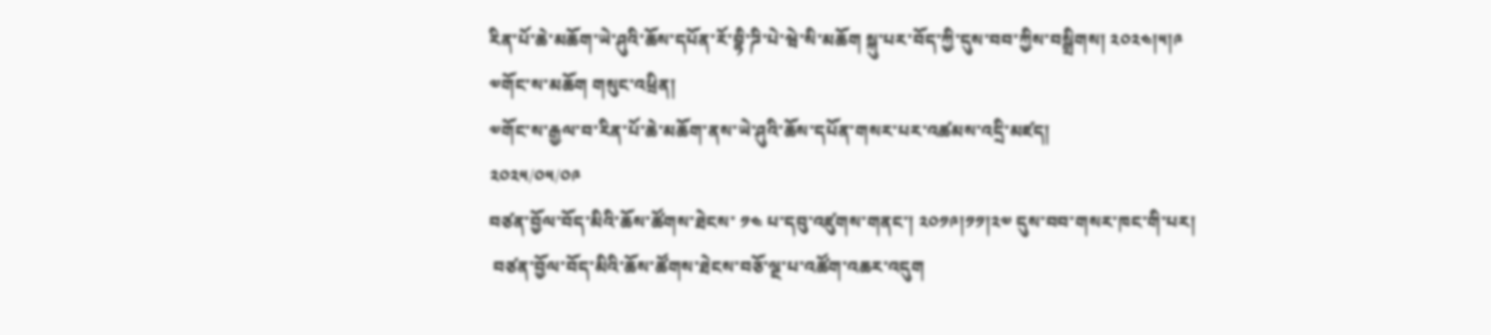རིན་པོ་ཆེ་མཆོག་ཡེ་ཤུའི་ཆོས་དཔོན་རོ་བྷི་ཌི་པེ་ཝེ་སི་མཆོག སྐུ་པར་བོད་ཀྱི་དུས་བབ་ཀྱིས་བསྒྲིགས། ༢༠༢༤།༥།༩
༧གོང་ས་མཆོག གསུང་འཕྲིན།
༧གོང་ས་རྒྱལ་བ་རིན་པོ་ཆེ་མཆོག་ནས་ཡེ་ཤུའི་ཆོས་དཔོན་གསར་པར་འཚམས་འདྲི་མཛད།
༢༠༢༥/༠༥/༠༩
བཙན་བྱོལ་བོད་མིའི་ཆོས་ཚོགས་ཐེངས་ ༡༤ པ་དབུ་འཛུགས་གནང་། ༢༠༡༩།༡༡།༢༧ དུས་བབ་གསར་ཁང་གི་པར།
 བཙན་བྱོལ་བོད་མིའི་ཆོས་ཚོགས་ཐེངས་བཅོ་ལྔ་པ་འཚོག་འཆར་འདུག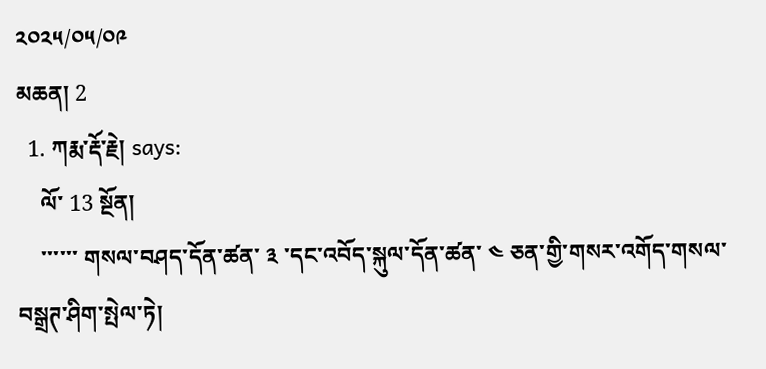༢༠༢༥/༠༥/༠༩
མཆན། 2
  1. ཀརྨ་རྡོ་རྗེ། says:
    ལོ་ 13 སྔོན།
    ་་་་་་ གསལ་བཤད་དོན་ཚན་ ༣ ་དང་འབོད་སྐུལ་དོན་ཚན་ ༤ ཅན་གྱི་གསར་འགོད་གསལ་བསྒྲཊ་ཤིག་སྤེལ་ཏེ།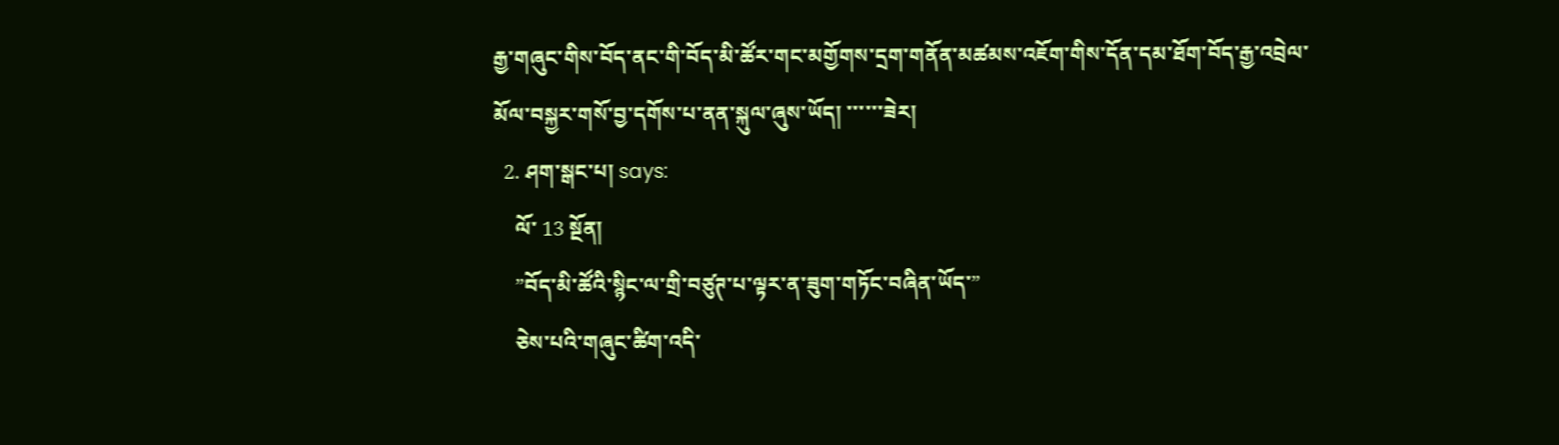རྒྱ་གཞུང་གིས་བོད་ནང་གི་བོད་མི་ཚོར་གང་མགྱོགས་དྲག་གནོན་མཚམས་འཇོག་གིས་དོན་དམ་ཐོག་བོད་རྒྱ་འབྲེལ་མོལ་བསྐྱར་གསོ་བྱ་དགོས་པ་ནན་སྐུལ་ཞུས་ཡོད། ་་་་་་ཟེར།
  2. ཤག་སྒང་པ། says:
    ལོ་ 13 སྔོན།
    ”བོད་མི་ཚོའི་སྙིང་ལ་གྲི་བཙུཊ་པ་ལྟར་ན་ཟུག་གཏོང་བཞིན་ཡོད་”
    ཅེས་པའི་གཞུང་ཚིག་འདི་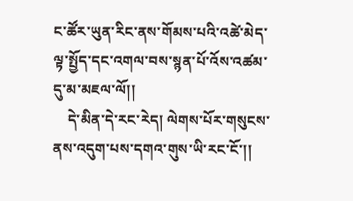ང་ཚོར་ཡུན་རིང་ནས་གོམས་པའི་འཚེ་མེད་ལྟ་སྤྱོད་དང་འགལ་བས་སྙན་པོ་འོས་འཚམ་དུ་མ་མཇལ་ལོ།།
    དེ་མིན་དེ་རང་རེད། ལེགས་པོར་གསུངས་ནས་འདུག་པས་དགའ་གུས་ཡི་རང་ངོ་།།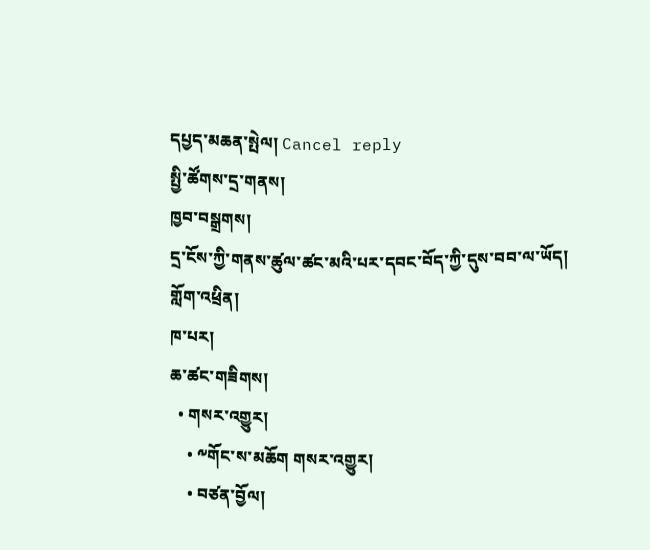དཔྱད་མཆན་སྤེལ། Cancel reply
སྤྱི་ཚོགས་དྲ་གནས།
ཁྱབ་བསྒྲགས།
དྲ་ངོས་ཀྱི་གནས་ཚུལ་ཚང་མའི་པར་དབང་བོད་ཀྱི་དུས་བབ་ལ་ཡོད།
གློག་འཕྲིན།
ཁ་པར།
ཆ་ཚང་གཟིགས།
  • གསར་འགྱུར།
    • ༸གོང་ས་མཆོག གསར་འགྱུར།
    • བཙན་བྱོལ།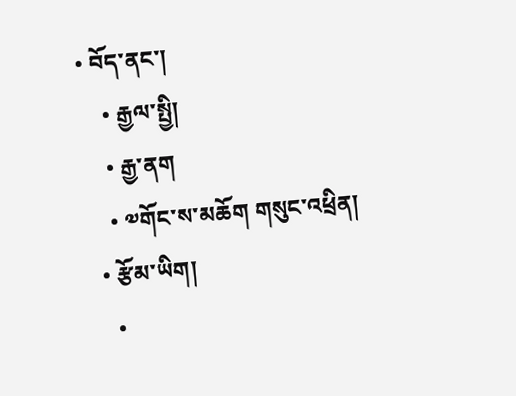• བོད་ནང་།
    • རྒྱལ་སྤྱི།
    • རྒྱ་ནག
    • ༧གོང་ས་མཆོག གསུང་འཕྲིན།
  • རྩོམ་ཡིག།
    •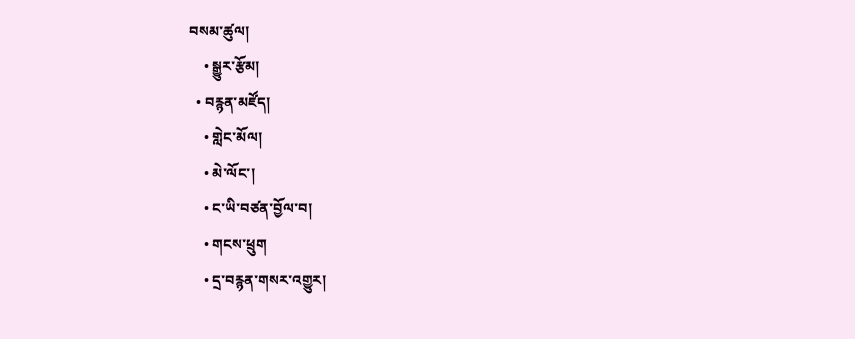བསམ་ཚུལ།
    • སྒྱུར་རྩོམ།
  • བརྙན་མཛོད།
    • གླེང་མོལ།
    • མེ་ལོང་།
    • ང་ཡི་བཙན་བྱོལ་བ།
    • གངས་ཕྲུག
    • དྲ་བརྙན་གསར་འགྱུར།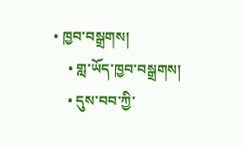• ཁྱབ་བསྒྲགས།
    • གླ་ཡོད་ཁྱབ་བསྒྲགས།
    • དུས་བབ་ཀྱི་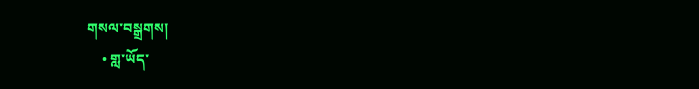གསལ་བསྒྲགས།
    • གླ་ཡོད་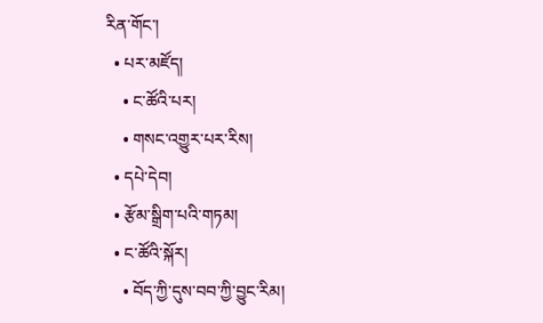རིན་གོང་།
  • པར་མཛོད།
    • ང་ཚོའི་པར།
    • གསང་འགྱུར་པར་རིས།
  • དཔེ་དེབ།
  • རྩོམ་སྒྲིག་པའི་གཏམ།
  • ང་ཚོའི་སྐོར།
    • བོད་ཀྱི་དུས་བབ་ཀྱི་བྱུང་རིམ།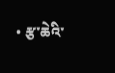• རྩ་ཆེའི་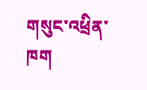གསུང་འཕྲིན་ཁག